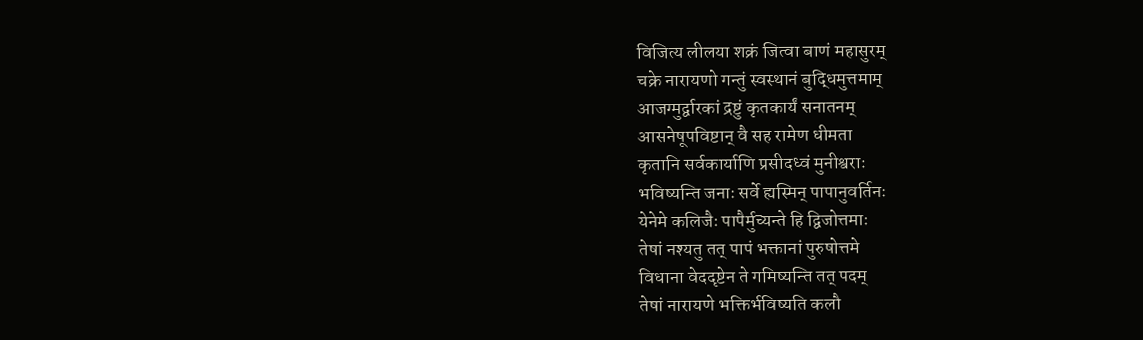विजित्य लीलया शक्रं जित्वा बाणं महासुरम्
चक्रे नारायणो गन्तुं स्वस्थानं बुद्धिमुत्तमाम्
आजग्मुर्द्वारकां द्रष्टुं कृतकार्यं सनातनम्
आसनेषूपविष्टान् वै सह रामेण धीमता
कृतानि सर्वकार्याणि प्रसीदध्वं मुनीश्वराः
भविष्यन्ति जनाः सर्वे ह्यस्मिन् पापानुवर्तिनः
येनेमे कलिजैः पापैर्मुच्यन्ते हि द्विजोत्तमाः
तेषां नश्यतु तत् पापं भक्तानां पुरुषोत्तमे
विधाना वेददृष्टेन ते गमिष्यन्ति तत् पदम्
तेषां नारायणे भक्तिर्भविष्यति कलौ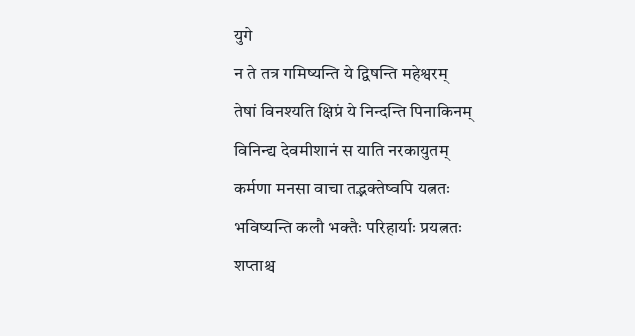युगे
न ते तत्र गमिष्यन्ति ये द्विषन्ति महेश्वरम्
तेषां विनश्यति क्षिप्रं ये निन्दन्ति पिनाकिनम्
विनिन्द्य देवमीशानं स याति नरकायुतम्
कर्मणा मनसा वाचा तद्भक्तेष्वपि यत्नतः
भविष्यन्ति कलौ भक्तैः परिहार्याः प्रयत्नतः
शप्ताश्च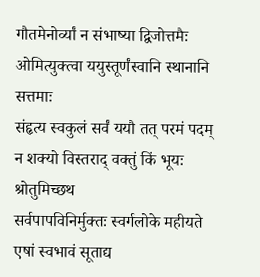गौतमेनोर्व्यां न संभाष्या द्विजोत्तमैः
ओमित्युक्त्वा ययुस्तूर्णंस्वानि स्थानानि सत्तमाः
संहृत्य स्वकुलं सर्वं ययौ तत् परमं पदम्
न शक्यो विस्तराद् वक्तुं किं भूयः श्रोतुमिच्छथ
सर्वपापविनिर्मुक्तः स्वर्गलोके महीयते
एषां स्वभावं सूताद्य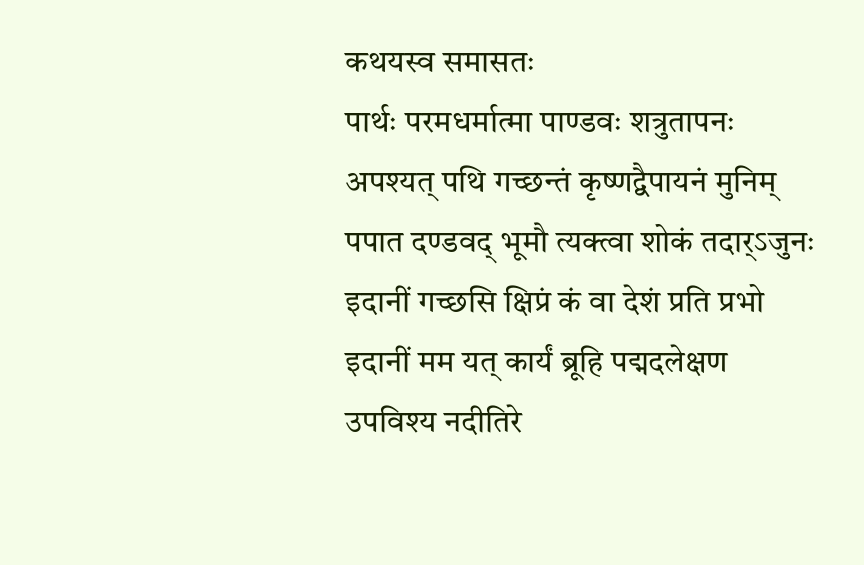कथयस्व समासतः
पार्थः परमधर्मात्मा पाण्डवः शत्रुतापनः
अपश्यत् पथि गच्छन्तं कृष्णद्वैपायनं मुनिम्
पपात दण्डवद् भूमौ त्यक्त्वा शोकं तदार्ऽजुनः
इदानीं गच्छसि क्षिप्रं कं वा देशं प्रति प्रभो
इदानीं मम यत् कार्यं ब्रूहि पद्मदलेक्षण
उपविश्य नदीतिरे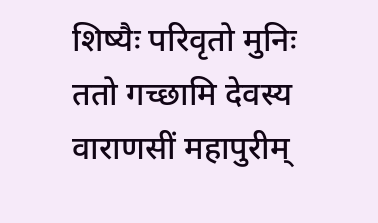शिष्यैः परिवृतो मुनिः
ततो गच्छामि देवस्य वाराणसीं महापुरीम्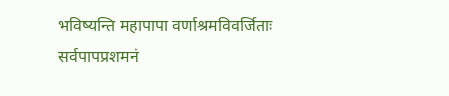भविष्यन्ति महापापा वर्णाश्रमविवर्जिताः
सर्वपापप्रशमनं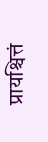प्रायश्चित्तं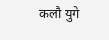कलौ युगे